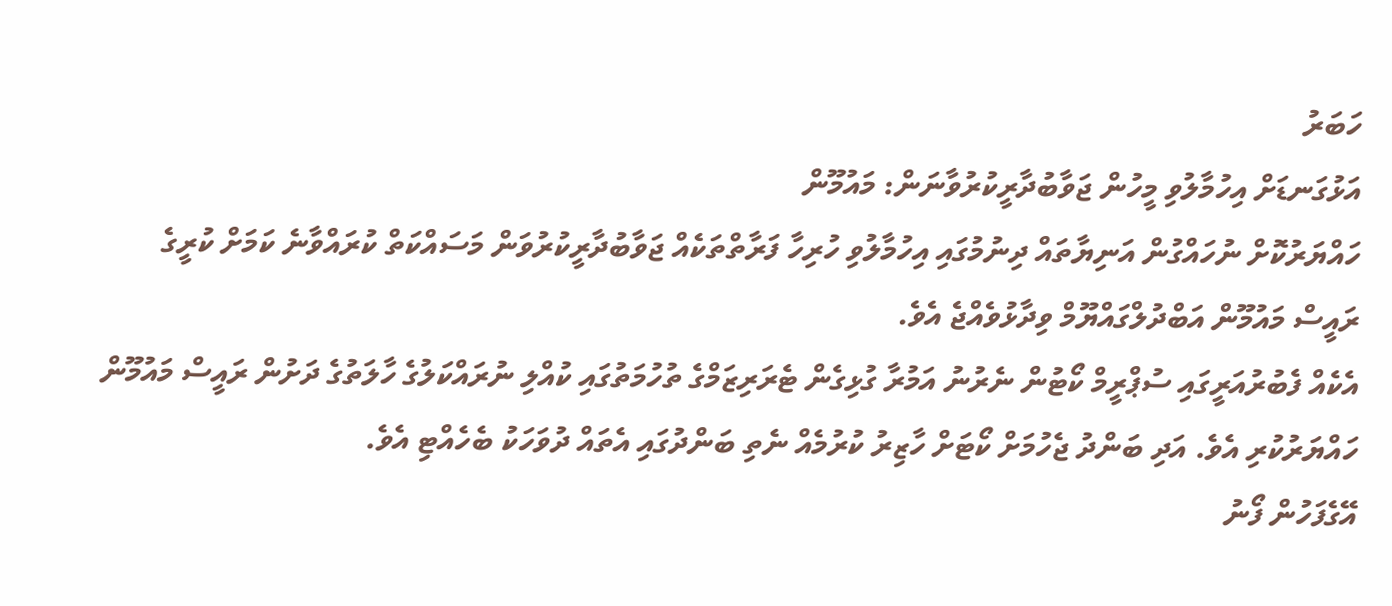ހަބަރު
އަޅުގަނޑަށް އިހުމާލުވި މީހުން ޖަވާބުދާރީކުރުވާނަން: މައުމޫން
ހައްޔަރުކޮށް ނުހައްގުން އަނިޔާތައް ދިނުމުގައި އިހުމާލުވި ހުރިހާ ފަރާތްތަކެއް ޖަވާބުދާރީކުރުވަން މަސައްކަތް ކުރައްވާނެ ކަމަށް ކުރީގެ ރައީސް މައުމޫން އަބްދުލްގައްޔޫމް ވިދާޅުވެއްޖެ އެވެ.
އެކެއް ފެބުރުއަރީގައި ސުޕްރީމް ކޯޓުން ނެރުނު އަމުރާ ގުޅިގެން ޓެރަރިޒަމްގެ ތުހުމަތުގައި ކުއްލި ނުރައްކަލުގެ ހާލަތުގެ ދަށުން ރައީސް މައުމޫން ހައްޔަރުކުރި އެވެ. އަދި ބަންދު ޖެހުމަށް ކޯޓަށް ހާޒިރު ކުރުމެއް ނެތި ބަންދުގައި އެތައް ދުވަހަކު ބެހެއްޓި އެވެ.
އޭގެފަހުން ފޯނު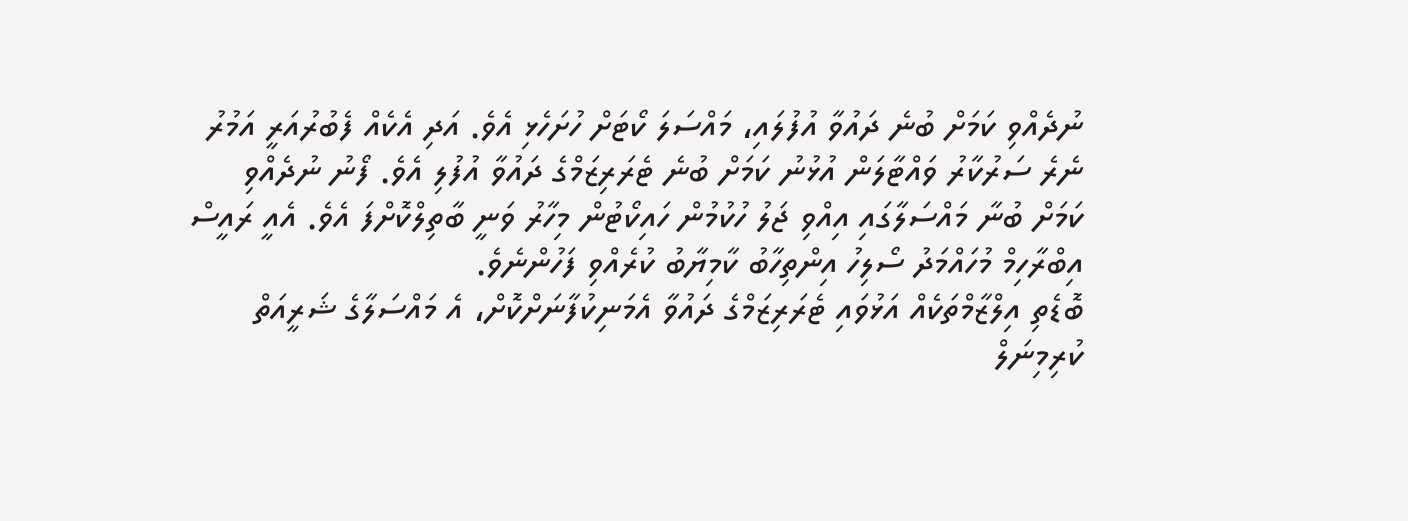ނުދެއްވި ކަމަށް ބުނެ ދައުވާ އުފުލައި، މައްސަލަ ކޯޓަށް ހުށަހެޅި އެވެ. އަދި އެކެއް ފެބުރުއަރީ އަމުރު ނެރެ ސަރުކާރު ވައްޓާލަން އުޅުނު ކަމަށް ބުނެ ޓެރަރިޒަމްގެ ދައުވާ އުފުލި އެވެ. ފޯނު ނުދެއްވި ކަމަށް ބުނާ މައްސަލާގައި އިއްވި ޖަލު ހުކުމުން ހައިކޯޓުން މިހާރު ވަނީ ބާތިލްކޮށްފަ އެވެ. އެއީ ރައީސް އިބްރާހިމް މުހައްމަދު ސޯލިހު އިންތިހާބު ކާމިޔާބު ކުރެއްވި ފަހުންނެވެ.
ބޮޑެތި އިލްޒާމްތަކެއް އަޅުވައި ޓެރަރިޒަމްގެ ދައުވާ އެމަނިކުފާނަށްކޮށް، އެ މައްސަލާގެ ޝަރީއަތް ކުރިމިނަލް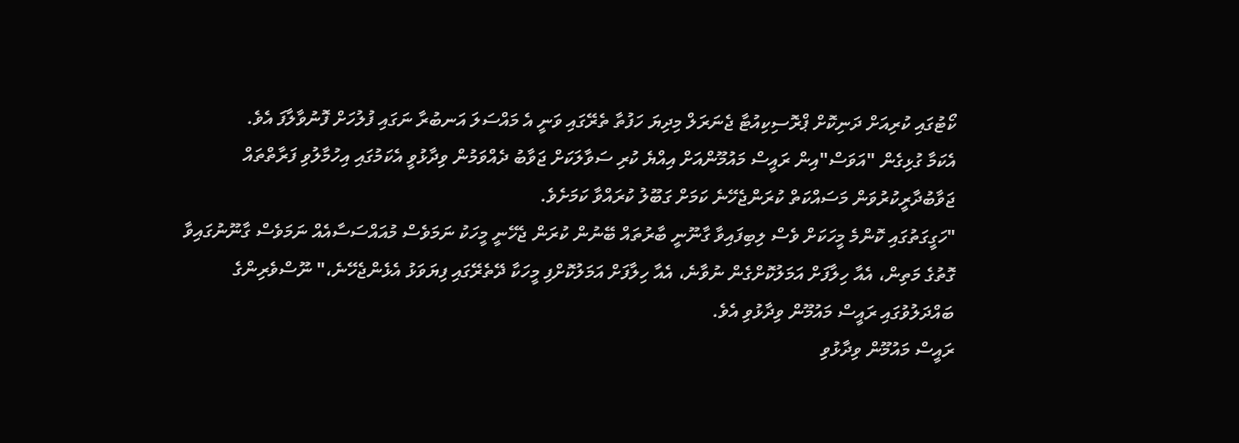ކޯޓުގައި ކުރިއަށް ދަނިކޮށް ޕްރޮސިކިއުޓާ ޖެނަރަލް މިދިޔަ ހަފުތާ ތެރޭގައި ވަނީ އެ މައްސަލަ އަނބުރާ ނަގައި ފުލުހަށް ފޮނުވާލާފަ އެވެ.
އެކަމާ ގުޅިގެން "އަވަސް"އިން ރައީސް މައުމޫންއަށް އިއްޔެ ކުރި ސަވާލަކަށް ޖަވާބު ދެއްވަމުން ވިދާޅުވީ އެކަމުގައި އިހުމާލުވި ފަރާތްތައް ޖަވާބުދާރީކުރުވަން މަސައްކަތް ކުރަންޖެހޭނެ ކަމަށް ގަބޫލު ކުރައްވާ ކަމަށެވެ.
"ހަގީގަތުގައި ކޮންމެ މީހަކަށް ވެސް ލިބިފައިވާ ގާނޫނީ ބާރުތައް ބޭނުން ކުރަން ޖެހޭނީ މީހަކު ނަމަވެސް މުއައްސަސާއެއް ނަމަވެސް ގާނޫނުގައިވާ ގޮތުގެ މަތިން، އެއާ ހިލާފަށް އަމަލުކޮށްގެން ނުވާނެ، އެއާ ހިލާފަށް އަމަލުކޮށްފި މީހަކާ ދޭތެރޭގައި ފިޔަވަޅު އެޅެންޖެހޭނެ،" ނޫސްވެރިންގެ ބައްދަލުވުގައި ރައީސް މައުމޫން ވިދާޅުވި އެވެ.
ރައީސް މައުމޫން ވިދާޅުވި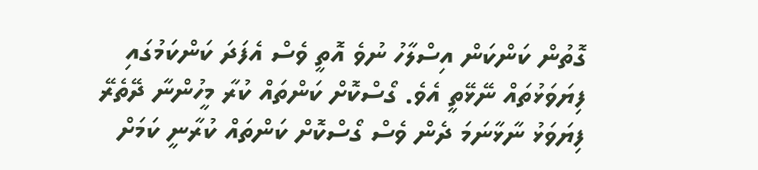ގޮތުން ކަންކަން އިސްލާހު ނުވެ އޮތީ ވެސް އެފަދަ ކަންކަމުގައި ފިޔަވަޅުތައް ނޭޅޭތީ އެވެ. ގޯސްކޮށް ކަންތައް ކުރާ މީހުންނާ ދޭތެރޭ ފިޔަވަޅު ނާޅާނަމަ ދެން ވެސް ގޯސްކޮށް ކަންތައް ކުރާނީ ކަމަށް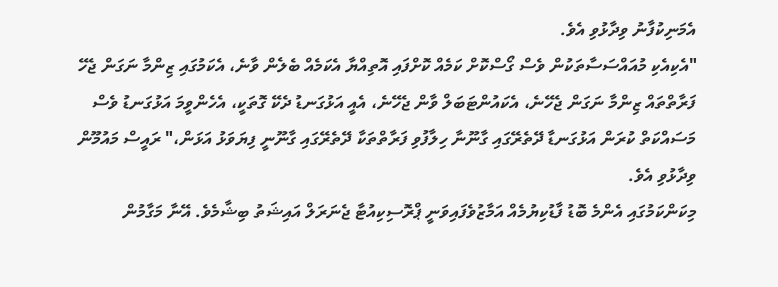އެމަނިކުފާނު ވިދާޅުވި އެވެ.
"އެކިއެކި މުއައްސަސާތަކުން ވެސް ގޯސްކޮށް ކަމެއް ކޮށްފައި އޮތިއްޔާ އެކަމެއް ބެލެން ވާނެ، އެކަމުގައި ޒިންމާ ނަގަން ޖެހޭ ފަރާތްތައް ޒިންމާ ނަގަން ޖެހޭނެ، އެކައުންޓަބަލް ވާން ޖެހޭނެ، އެއީ އަޅުގަނޑު ދެކޭ ގޮތަކީ، އެހެންވީމަ އަޅުގަނޑު ވެސް މަސައްކަތް ކުރަން އަޅުގަނޑާ ދޭތެރޭގައި ގާނޫނާ ހިލާފުވި ފަރާތްތަކާ ދޭތެރޭގައި ގާނޫނީ ފިޔަވަޅު އަޅަން،" ރައީސް މައުމޫން ވިދާޅުވި އެވެ.
މިކަންކަމުގައި އެންމެ ބޮޑު ފާޑުކިޔުމެއް އަމާޒުވެފައިވަނީ ޕްރޮސިކިއުޓާ ޖެނަރަލް އައިޝަތު ބިޝާމެވެ. އޭނާ މަގާމުން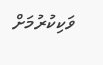ވަކިކުރުމަށް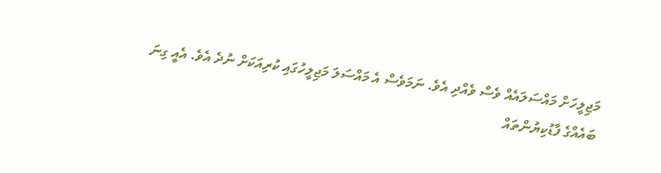މަޖިލީހަށް މައްސަލައެއް ވެސް ވެއްދި އެވެ. ނަމަވެސް އެ މައްސަލަ މަޖިލީހުގައި ކުރިއަކަށް ނުދެ އެވެ. އެއީ ގިނަ ބައެއްގެ ފާޑުކިޔުންތައް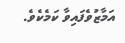އަމާޒުވެފައިވާ ކަމެކެވެ.